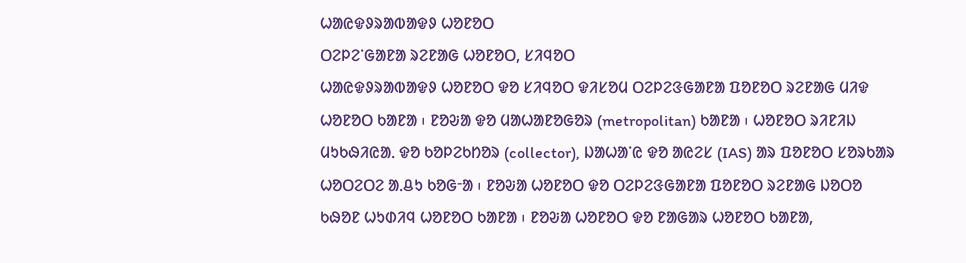ᱦᱟᱭᱫᱽᱨᱟᱵᱟᱫᱽ ᱦᱚᱱᱚᱛ
ᱛᱮᱞᱮᱸᱜᱟᱱᱟ ᱨᱮᱱᱟᱜ ᱦᱚᱱᱚᱛ, ᱥᱤᱧᱚᱛ
ᱦᱟᱭᱫᱽᱨᱟᱵᱟᱫᱽ ᱦᱚᱱᱚᱛ ᱫᱚ ᱥᱤᱧᱚᱛ ᱫᱤᱥᱚᱢ ᱛᱮᱞᱮᱝᱜᱟᱱᱟ ᱯᱚᱱᱚᱛ ᱨᱮᱱᱟᱜ ᱢᱤᱫ ᱦᱚᱱᱚᱛ ᱠᱟᱱᱟ ᱾ ᱱᱚᱶᱟ ᱫᱚ ᱢᱟᱦᱟᱱᱚᱜᱚᱨ (metropolitan) ᱠᱟᱱᱟ ᱾ ᱦᱚᱱᱚᱛ ᱨᱤᱱᱤᱡ ᱢᱩᱠᱷᱤᱭᱟᱹ ᱫᱚ ᱠᱚᱞᱮᱠᱴᱚᱨ (collector), ᱡᱟᱦᱟᱸᱭ ᱫᱚ ᱟᱭᱮᱥ (IAS) ᱟᱨ ᱯᱚᱱᱚᱛ ᱥᱚᱨᱠᱟᱨ ᱦᱚᱛᱮᱛᱮ ᱟᱹᱪᱩ ᱠᱚᱜᱼᱟ ᱾ ᱱᱚᱶᱟ ᱦᱚᱱᱚᱛ ᱫᱚ ᱛᱮᱞᱮᱝᱜᱟᱱᱟ ᱯᱚᱱᱚᱛ ᱨᱮᱱᱟᱜ ᱡᱚᱛᱚ ᱠᱷᱚᱱ ᱦᱩᱰᱤᱧ ᱦᱚᱱᱚᱛ ᱠᱟᱱᱟ ᱾ ᱱᱚᱶᱟ ᱦᱚᱱᱚᱛ ᱫᱚ ᱱᱟᱜᱟᱨ ᱦᱚᱱᱚᱛ ᱠᱟᱱᱟ,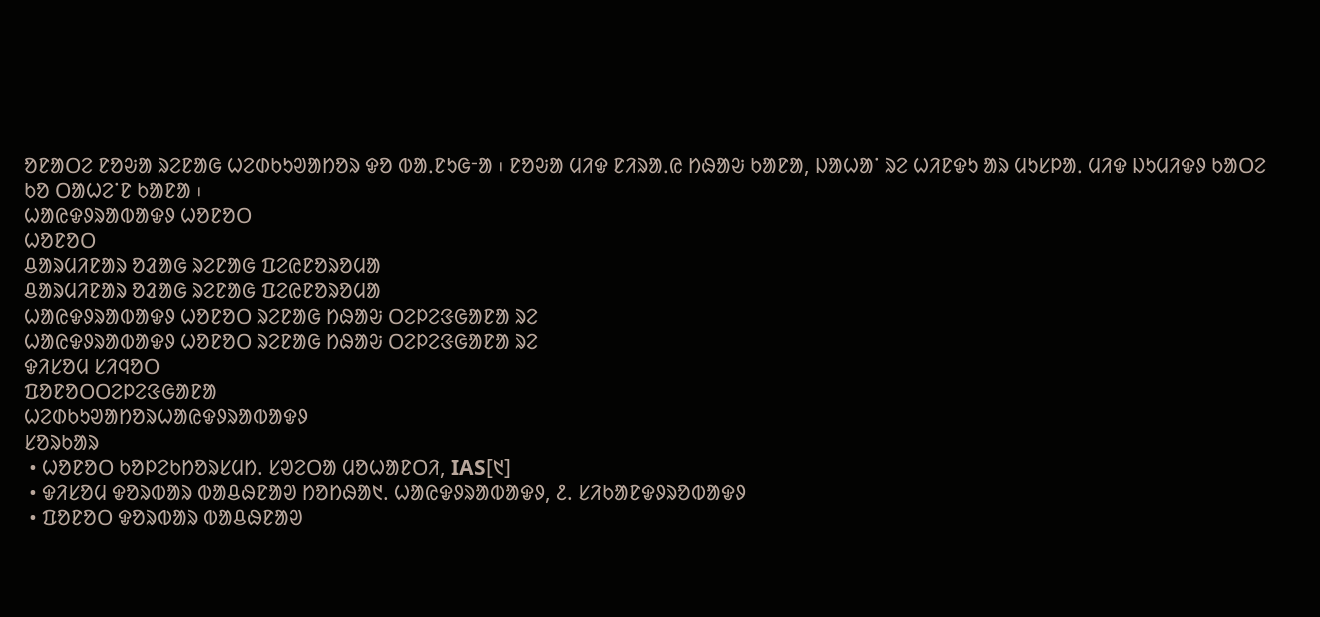ᱚᱱᱟᱛᱮ ᱱᱚᱶᱟ ᱨᱮᱱᱟᱜ ᱦᱮᱰᱠᱩᱣᱟᱴᱚᱨ ᱫᱚ ᱵᱟᱹᱱᱩᱜᱼᱟ ᱾ ᱱᱚᱶᱟ ᱢᱤᱫ ᱱᱤᱨᱟᱹᱭ ᱴᱷᱟᱶ ᱠᱟᱱᱟ, ᱡᱟᱦᱟᱸ ᱨᱮ ᱦᱤᱱᱫᱩ ᱟᱨ ᱢᱩᱥᱞᱟᱹ ᱢᱤᱫ ᱡᱩᱢᱤᱫᱽ ᱠᱟᱛᱮ ᱠᱚ ᱛᱟᱦᱮᱸᱱ ᱠᱟᱱᱟ ᱾
ᱦᱟᱭᱫᱽᱨᱟᱵᱟᱫᱽ ᱦᱚᱱᱚᱛ
ᱦᱚᱱᱚᱛ
ᱪᱟᱨᱢᱤᱱᱟᱨ ᱚᱲᱟᱜ ᱨᱮᱱᱟᱜ ᱯᱮᱭᱱᱚᱨᱚᱢᱟ
ᱪᱟᱨᱢᱤᱱᱟᱨ ᱚᱲᱟᱜ ᱨᱮᱱᱟᱜ ᱯᱮᱭᱱᱚᱨᱚᱢᱟ
ᱦᱟᱭᱫᱽᱨᱟᱵᱟᱫᱽ ᱦᱚᱱᱚᱛ ᱨᱮᱱᱟᱜ ᱴᱷᱟᱶ ᱛᱮᱞᱮᱝᱜᱟᱱᱟ ᱨᱮ
ᱦᱟᱭᱫᱽᱨᱟᱵᱟᱫᱽ ᱦᱚᱱᱚᱛ ᱨᱮᱱᱟᱜ ᱴᱷᱟᱶ ᱛᱮᱞᱮᱝᱜᱟᱱᱟ ᱨᱮ
ᱫᱤᱥᱚᱢ ᱥᱤᱧᱚᱛ
ᱯᱚᱱᱚᱛᱛᱮᱞᱮᱝᱜᱟᱱᱟ
ᱦᱮᱰᱠᱩᱣᱟᱴᱚᱨᱦᱟᱭᱫᱽᱨᱟᱵᱟᱫᱽ
ᱥᱚᱨᱠᱟᱨ
 • ᱦᱚᱱᱚᱛ ᱠᱚᱞᱮᱠᱴᱚᱨᱥᱢᱴ. ᱥᱣᱮᱛᱟ ᱢᱚᱦᱟᱱᱛᱤ, IAS[᱑]
 • ᱫᱤᱥᱚᱢ ᱫᱚᱨᱵᱟᱨ ᱵᱟᱪᱷᱱᱟᱣ ᱴᱚᱴᱷᱟ᱑. ᱦᱟᱭᱫᱽᱨᱟᱵᱟᱫᱽ, ᱒. ᱥᱤᱠᱟᱱᱫᱽᱨᱚᱵᱟᱫᱽ
 • ᱯᱚᱱᱚᱛ ᱫᱚᱨᱵᱟᱨ ᱵᱟᱪᱷᱱᱟᱣ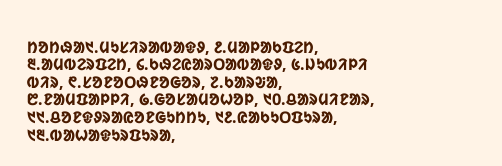ᱴᱚᱴᱷᱟ᱑.ᱢᱩᱥᱤᱨᱟᱵᱟᱫᱽ, ᱒.ᱢᱟᱞᱟᱠᱯᱮᱴ, ᱓.ᱟᱢᱵᱮᱨᱯᱮᱴ, ᱔.ᱠᱷᱮᱭᱟᱨᱛᱟᱵᱟᱫᱽ, ᱕.ᱡᱩᱵᱤᱞᱤ ᱵᱤᱨ, ᱖.ᱥᱚᱱᱚᱛᱷᱱᱚᱜᱚᱨ, ᱗.ᱠᱟᱨᱶᱟ, ᱘.ᱱᱟᱢᱯᱟᱞᱞᱤ, ᱙.ᱜᱚᱥᱟᱢᱚᱦᱚᱞ, ᱑᱐.ᱪᱟᱨᱢᱤᱱᱟᱨ, ᱑᱑.ᱪᱚᱱᱫᱽᱨᱟᱭᱚᱱᱜᱩᱴᱴᱩ, ᱑᱒.ᱭᱟᱠᱩᱛᱯᱩᱨᱟ, ᱑᱓.ᱵᱟᱦᱟᱫᱩᱨᱯᱩᱨᱟ,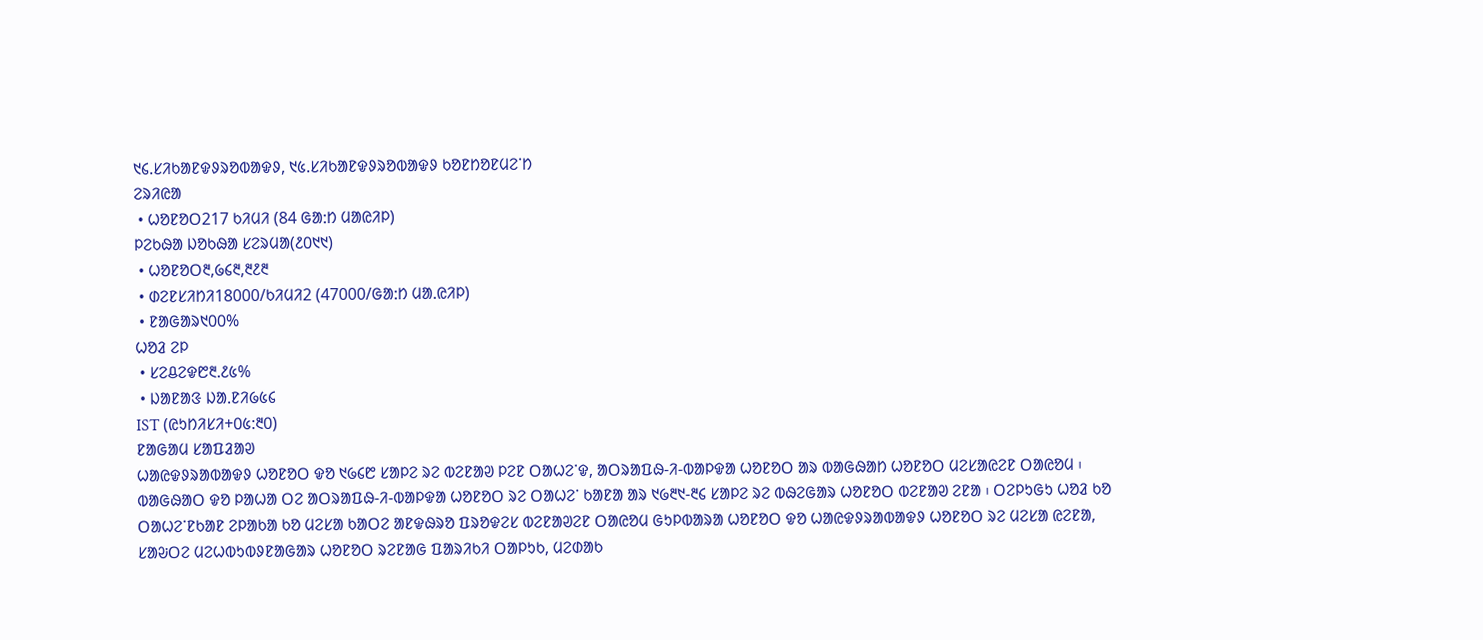᱑᱔.ᱥᱤᱠᱟᱱᱫᱽᱨᱚᱵᱟᱫᱽ, ᱑᱕.ᱥᱤᱠᱟᱱᱫᱽᱨᱚᱵᱟᱫᱽ ᱠᱚᱱᱴᱚᱱᱢᱮᱸᱴ
ᱮᱨᱤᱭᱟ
 • ᱦᱚᱱᱚᱛ217 ᱠᱤᱢᱤ (84 ᱜᱟᱺᱴ ᱢᱟᱭᱤᱞ)
ᱞᱮᱠᱷᱟ ᱡᱚᱠᱷᱟ ᱥᱮᱨᱢᱟ(᱒᱐᱑᱑)
 • ᱦᱚᱱᱚᱛ᱓,᱙᱔᱓,᱓᱒᱓
 • ᱰᱮᱱᱥᱤᱴᱤ18000/ᱠᱤᱢᱤ2 (47000/ᱜᱟᱺᱴ ᱢᱟᱹᱭᱤᱞ)
 • ᱱᱟᱜᱟᱨ᱑᱐᱐%
ᱦᱚᱲ ᱮᱞ
 • ᱥᱮᱪᱮᱫ᱘᱓.᱒᱕%
 • ᱡᱟᱱᱟᱝ ᱡᱟᱹᱱᱤ᱙᱕᱔
IST (ᱭᱩᱴᱤᱥᱤ+᱐᱕:᱓᱐)
ᱱᱟᱜᱟᱢ ᱥᱟᱯᱲᱟᱣ
ᱦᱟᱭᱫᱽᱨᱟᱵᱟᱫᱽ ᱦᱚᱱᱚᱛ ᱫᱚ ᱑᱙᱔᱘ ᱥᱟᱞᱮ ᱨᱮ ᱵᱮᱱᱟᱣ ᱞᱮᱱ ᱛᱟᱦᱮᱸᱫ, ᱟᱛᱨᱟᱯᱷ-ᱤ-ᱵᱟᱞᱫᱟ ᱦᱚᱱᱚᱛ ᱟᱨ ᱵᱟᱜᱷᱟᱴ ᱦᱚᱱᱚᱛ ᱢᱮᱥᱟᱭᱮᱱ ᱛᱟᱭᱚᱢ ᱾ ᱵᱟᱜᱷᱟᱛ ᱫᱚ ᱞᱟᱦᱟ ᱛᱮ ᱟᱛᱨᱟᱯᱷ-ᱤ-ᱵᱟᱞᱫᱟ ᱦᱚᱱᱚᱛ ᱨᱮ ᱛᱟᱦᱮᱸ ᱠᱟᱱᱟ ᱟᱨ ᱑᱙᱓᱑-᱓᱔ ᱥᱟᱞᱮ ᱨᱮ ᱵᱷᱮᱜᱟᱨ ᱦᱚᱱᱚᱛ ᱵᱮᱱᱟᱣ ᱮᱱᱟ ᱾ ᱛᱮᱞᱩᱜᱩ ᱦᱚᱲ ᱠᱚ ᱛᱟᱦᱮᱸᱱᱠᱟᱱ ᱮᱞᱟᱠᱟ ᱠᱚ ᱢᱮᱥᱟ ᱠᱟᱛᱮ ᱟᱱᱫᱷᱨᱚ ᱯᱨᱚᱫᱮᱥ ᱵᱮᱱᱟᱣᱮᱱ ᱛᱟᱭᱚᱢ ᱜᱩᱞᱵᱟᱨᱟ ᱦᱚᱱᱚᱛ ᱫᱚ ᱦᱟᱭᱫᱽᱨᱟᱵᱟᱫᱽ ᱦᱚᱱᱚᱛ ᱨᱮ ᱢᱮᱥᱟ ᱭᱮᱱᱟ, ᱥᱟᱶᱛᱮ ᱢᱮᱦᱵᱩᱵᱽᱱᱟᱜᱟᱨ ᱦᱚᱱᱚᱛ ᱨᱮᱱᱟᱜ ᱯᱟᱨᱤᱠᱤ ᱛᱟᱞᱩᱠ, ᱢᱮᱰᱟᱠ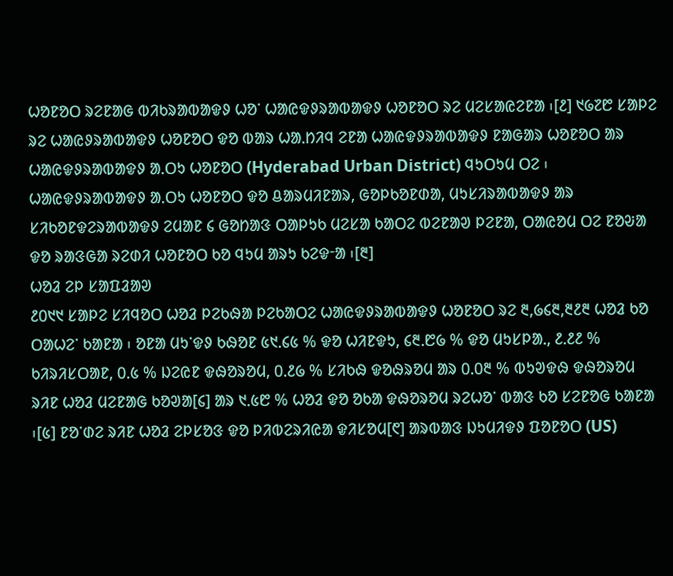ᱦᱚᱱᱚᱛ ᱨᱮᱱᱟᱜ ᱵᱤᱠᱨᱟᱵᱟᱫᱽ ᱦᱚᱸ ᱦᱟᱭᱫᱽᱨᱟᱵᱟᱫᱽ ᱦᱚᱱᱚᱛ ᱨᱮ ᱢᱮᱥᱟᱭᱮᱱᱟ ᱾[᱒] ᱑᱙᱗᱘ ᱥᱟᱞᱮ ᱨᱮ ᱦᱟᱭᱽᱨᱟᱵᱟᱫᱽ ᱦᱚᱱᱚᱛ ᱫᱚ ᱵᱟᱨ ᱦᱟᱹᱴᱤᱧ ᱮᱱᱟ ᱦᱟᱭᱫᱽᱨᱟᱵᱟᱫᱽ ᱱᱟᱜᱟᱨ ᱦᱚᱱᱚᱛ ᱟᱨ ᱦᱟᱭᱫᱽᱨᱟᱵᱟᱫᱽ ᱟᱹᱛᱩ ᱦᱚᱱᱚᱛ (Hyderabad Urban District) ᱧᱩᱛᱩᱢ ᱛᱮ ᱾ ᱦᱟᱭᱫᱽᱨᱟᱵᱟᱫᱽ ᱟᱹᱛᱩ ᱦᱚᱱᱚᱛ ᱫᱚ ᱪᱟᱨᱢᱤᱱᱟᱨ, ᱜᱚᱞᱠᱚᱱᱰᱟ, ᱢᱩᱥᱤᱨᱟᱵᱟᱫᱽ ᱟᱨ ᱥᱤᱠᱚᱱᱫᱮᱨᱟᱵᱟᱫᱽ ᱮᱢᱟᱱ ᱔ ᱜᱚᱴᱟᱝ ᱛᱟᱞᱩᱠ ᱢᱮᱥᱟ ᱠᱟᱛᱮ ᱵᱮᱱᱟᱣ ᱞᱮᱱᱟ, ᱛᱟᱭᱚᱢ ᱛᱮ ᱱᱚᱶᱟ ᱫᱚ ᱨᱟᱝᱜᱟ ᱨᱮᱰᱤ ᱦᱚᱱᱚᱛ ᱠᱚ ᱧᱩᱢ ᱟᱨᱩ ᱠᱮᱫᱼᱟ ᱾[᱓]
ᱦᱚᱲ ᱮᱞ ᱥᱟᱯᱲᱟᱣ
᱒᱐᱑᱑ ᱥᱟᱞᱮ ᱥᱤᱧᱚᱛ ᱦᱚᱲ ᱞᱮᱠᱷᱟ ᱞᱮᱠᱟᱛᱮ ᱦᱟᱭᱫᱽᱨᱟᱵᱟᱫᱽ ᱦᱚᱱᱚᱛ ᱨᱮ ᱓,᱙᱔᱓,᱓᱒᱓ ᱦᱚᱲ ᱠᱚ ᱛᱟᱦᱮᱸ ᱠᱟᱱᱟ ᱾ ᱚᱱᱟ ᱢᱩᱸᱫᱽ ᱠᱷᱚᱱ ᱕᱑ᱹ᱔᱕ % ᱫᱚ ᱦᱤᱱᱫᱩ, ᱔᱓ᱹ᱘᱙ % ᱫᱚ ᱢᱩᱥᱞᱟᱹ, ᱒ᱹ᱒᱒ % ᱠᱤᱨᱤᱥᱛᱟᱱ, ᱐ᱹ᱕ % ᱡᱮᱭᱱ ᱫᱷᱚᱨᱚᱢ, ᱐ᱹ᱒᱙ % ᱥᱤᱠᱷ ᱫᱚᱷᱨᱚᱢ ᱟᱨ ᱐ᱹ᱐᱓ % ᱵᱩᱣᱫᱷ ᱫᱷᱚᱨᱚᱢ ᱨᱤᱱ ᱦᱚᱲ ᱢᱮᱱᱟᱜ ᱠᱚᱣᱟ[᱔] ᱟᱨ ᱑ᱹ᱕᱘ % ᱦᱚᱲ ᱫᱚ ᱚᱠᱟ ᱫᱷᱚᱨᱚᱢ ᱨᱮᱦᱚᱸ ᱵᱟᱝ ᱠᱚ ᱥᱮᱱᱚᱜ ᱠᱟᱱᱟ ᱾[᱕] ᱱᱚᱸᱰᱮ ᱨᱤᱱ ᱦᱚᱲ ᱮᱞᱥᱚᱝ ᱫᱚ ᱞᱤᱵᱮᱨᱤᱭᱟ ᱫᱤᱥᱚᱢ[᱖] ᱟᱨᱵᱟᱝ ᱡᱩᱢᱤᱫᱽ ᱯᱚᱱᱚᱛ (US)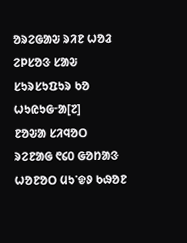ᱚᱨᱮᱜᱟᱶ ᱨᱤᱱ ᱦᱚᱲ ᱮᱞᱥᱚᱝ ᱥᱟᱶ ᱥᱩᱨᱥᱩᱯᱩᱨ ᱠᱚ ᱦᱩᱭᱩᱜᱼᱟ[᱗]
ᱱᱚᱶᱟ ᱥᱤᱧᱚᱛ ᱨᱮᱱᱟᱜ ᱖᱔᱐ ᱜᱚᱴᱟᱝ ᱦᱚᱱᱚᱛ ᱢᱩᱸᱫᱽ ᱠᱷᱚᱱ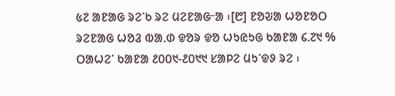᱕᱗ ᱟᱱᱟᱜ ᱨᱮᱸᱠ ᱨᱮ ᱢᱮᱱᱟᱜᱼᱟ ᱾[᱘] ᱱᱚᱶᱟ ᱦᱚᱱᱚᱛ ᱨᱮᱱᱟᱜ ᱦᱚᱲ ᱵᱟᱹᱰ ᱫᱚᱨ ᱫᱚ ᱦᱩᱭᱩᱜ ᱠᱟᱱᱟ ᱔ᱹ᱗᱑ % ᱛᱟᱦᱮᱸ ᱠᱟᱱᱟ ᱒᱐᱐᱑-᱒᱐᱑᱑ ᱥᱟᱞᱮ ᱢᱩᱸᱫᱽ ᱨᱮ ᱾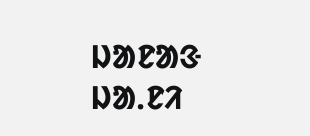ᱡᱟᱱᱟᱝ ᱡᱟᱹᱱᱤ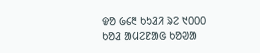ᱫᱚ ᱙᱔᱓ ᱠᱩᱲᱤ ᱨᱮ ᱑᱐᱐᱐ ᱠᱚᱲ ᱟᱢᱮᱱᱟᱜ ᱠᱚᱣᱟ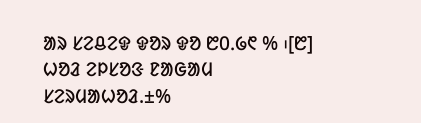ᱟᱨ ᱥᱮᱪᱮᱫ ᱫᱚᱨ ᱫᱚ ᱘᱐ᱹ᱙᱖ % ᱾[᱘]
ᱦᱚᱲ ᱮᱞᱥᱚᱝ ᱱᱟᱜᱟᱢ
ᱥᱮᱨᱢᱟᱦᱚᱲ.±%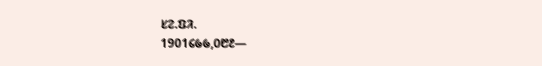ᱥᱮ.ᱯᱤ.
1901᱔᱙᱙,᱐᱘᱒—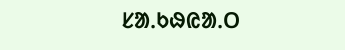ᱥᱟᱹᱠᱷᱭᱟᱹᱛ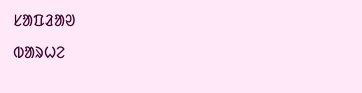ᱥᱟᱯᱲᱟᱣ
ᱵᱟᱨᱦᱮ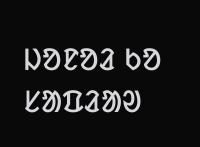ᱡᱚᱱᱚᱲ ᱠᱚ ᱥᱟᱯᱲᱟᱣ